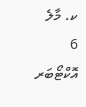ކ. މާލެ
6 އޮކްޓޯބަރ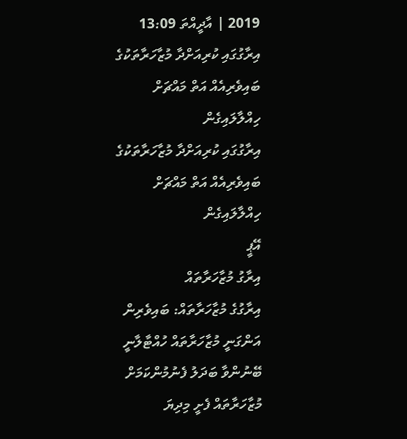2019 | އާދީއްތަ 13:09
އިރާގުގައި ކުރިއަށްދާ މުޒާހަރާތަކުގެ ބައިވެރިއެއް އަތް މައްޗަށް ހިއްލާލައިގެން
އިރާގުގައި ކުރިއަށްދާ މުޒާހަރާތަކުގެ ބައިވެރިއެއް އަތް މައްޗަށް ހިއްލާލައިގެން
އޭޕީ
އިރާގު މުޒާހަރާތައް
އިރާގުގެ މުޒާހަރާތައް: ބައިވެރިން އަންގަނީ މުޒާހަރާތައް ހުއްޓާލާނީ ބޭނުންވާ ބަދަލު ފެނުމުންކަމަށް
މުޒާހަރާތައް ފެށީ މިދިޔަ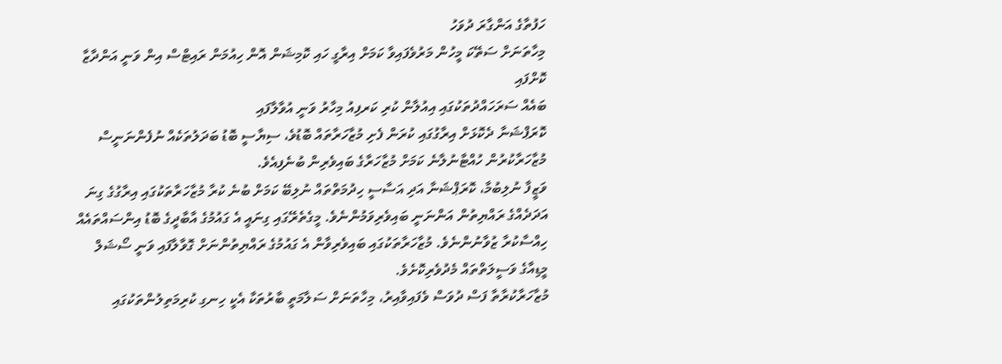ހަފުތާގެ އަންގާރަ ދުވަހު
މިހާތަނަށް ސަތޭކަ މީހުން މަރުވެފައިވާ ކަމަށް އިރާގީ ހައި ކޮމިޝަން އޮން ހިއުމަން ރައިޓްސް އިން ވަނީ އަންދާޒާ ކޮށްފައި
ބައެއް ސަރަހައްދުތަކުގައި އިއުލާން ކުރި ކަރފިއު މިހާރު ވަނީ އުވާލާފައި
ކޮރަޕްޝަނާ ދެކޮޅަށް އިރާގުގައި ކުރަން ފެށި މުޒާހަރާތައް ބޮޑުވެ، ސިޔާސީ ބޮޑު ބަދަލުތަކެއް ނުފެންނަނީސް މުޒާހަރާކުރުން ހުއްޓާނުލާނެ ކަމަށް މުޒާހަރާގެ ބައިވެރިން ބުނެފިއެވެ.
ވަޒީފާ ނުލިބުމާ، ކޮރަޕްޝަނާ އަދި އަސާސީ ހިދުމަތްތައް ނުލިބޭ ކަމަށް ބުނެ ކުރާ މުޒާހަރާތަކުގައި އިރާގުގެ ގިނަ އަދަދެއްގެ ރައްޔިތުން އަންނަނީ ބައިވެރިވަމުންނެވެ. މީގެތެރޭގައި ގިނައީ އެ ގައުމުގެ އާބާދީގެ ބޮޑު އިންސައްތައެއް ހިއްސާކުރާ ޒުވާނުންނެވެ. މުޒާހަރާތަކުގައި ބައިވެރިވާން އެ ގައުމުގެ ރައްޔިތުންނަށް ގޮވާލާފައި ވަނީ ސޯޝަލް މީޑިއާގެ ވަސީލަތްތައް މެދުވެރިކޮށެވެ.
މުޒާހަރާކުރާތާ ފަސް ދުވަސް ވެފައިވާއިރު، މިހާތަނަށް ސަލާމަތީ ބާރުތަކާ އެކީ ހިނގި ކުރިމަތިލުންތަކުގައި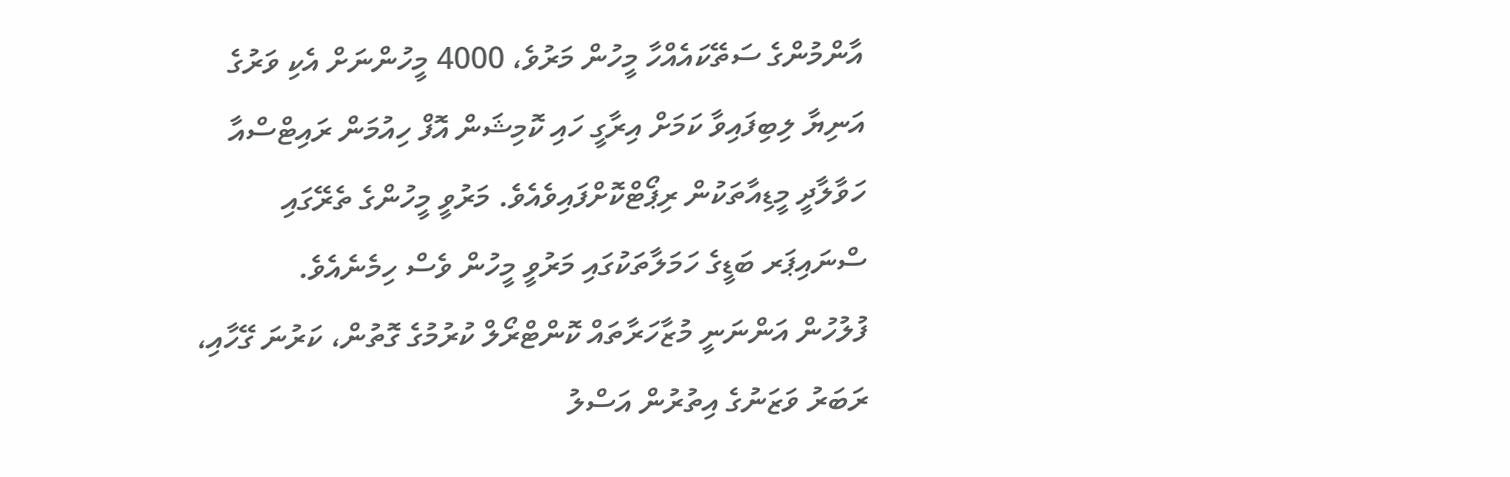އާންމުންގެ ސަތޭކައެއްހާ މީހުން މަރުވެ، 4000 މީހުންނަށް އެކި ވަރުގެ އަނިޔާ ލިބިފައިވާ ކަމަށް އިރާގީ ހައި ކޮމިޝަން އޮފް ހިއުމަން ރައިޓްސްއާ ހަވާލާދީ މީޑިއާތަކުން ރިޕޯޓްކޮށްފައިވެއެވެ. މަރުވީ މީހުންގެ ތެރޭގައި ސްނައިޕަރ ބަޑީގެ ހަމަލާތަކުގައި މަރުވީ މީހުން ވެސް ހިމެނެއެވެ.
ފުލުހުން އަންނަނީ މުޒާހަރާތައް ކޮންޓްރޯލް ކުރުމުގެ ގޮތުން، ކަރުނަ ގޭހާއި، ރަބަރު ވަޒަނުގެ އިތުރުން އަސްލު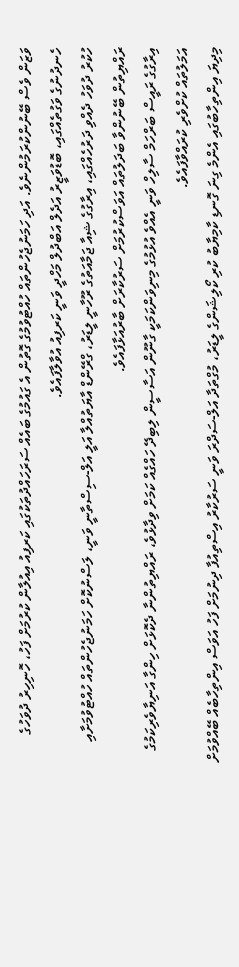ވަޒަން ވެސް ބޭނުންކުރަމުންނެވެ. އަދި ހަމަނުޖެހުންތައް ހުއްޓުވުމުގެ ގޮތުން އެ ގައުމުގެ ބައެއް ސަރަހައްދުތަކުގައި ކަރފިއު އިއުލާން ކުރުމަށް ފަހު، ހޮނިހިރު ދުވަހުގެ ހެނދުނުގެ ވަގުތެއްގައި، ބޮޑުވަޒީރު އަދެލް އަބްދުލް މަހްދީ ވަނީ ކަރފިއު އުވާލާފައެވެ.
ހުކުރު ދުވަހު ދެއްވި ދަރުހެއްގައި، އިރާގުގެ ޝިއާ ޖަމާއަތުގެ ރޫހާނީ ލީޑަރު، ގްރޭންޑް އާޔަތުއްލާ އަލީ އަލް-ސިސްތާނީ ވަނީ، ލަސްނުކޮށް ހަމަނުޖެހުންތައް ހުއްޓުވުމަށާއި ރައްޔިތުން ބޭނުންވާ ބަދަލުތައް އަވަސްކުރުމަށް ސަރުކާރަށް ބާރުއަޅާފައެވެ.
އިރާގުގެ ރައީސް ބަރްހަމް ސާލިހް ވަނީ އެއްވެ އުޅުމުގެ މިނިވަންކަމަކީ ގާނޫން އަސާސީން ލިބިދޭ ހައްގެއް ކަމަށް ވިދާޅުވެ، ރައްޔިތުންނާ ދެކޮޅަށް ހިންގާ އަނިޔާވެރިކަމުގެ އަމަލުތައް ކުށްވެރި ކުރައްވާފައެވެ.
މިދިޔަ އިންތިހާބުގައި އެންމެ ގިނަ ގޮނޑި ކާމިޔާބު ކުރި ކޯލިޝަންގެ ލީޑަރު، މުގްތަދާ އަލް-ސަދްރަ ވަނީ ސަރުކާރު އިސްތިއުފާ ދިނުމަށް ފަހު އަވަސް އިންތިހާބެއް ބޭއްވުމަށް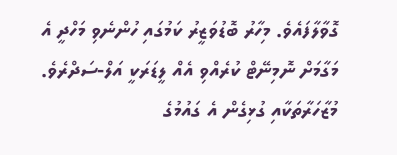ގޮވާލާފައެވެ. މިހާރު ބޮޑުވަޒީރު ކަމުގައި ހުންނެވި މަހްދީ އެ މަގާމަށް ނޮމިނޭޓް ކުރެއްވި އެއް ލީޑަރަކީ އަލް-ސަދްރެވެ.
މުޒާހަރާތަކާއި ގުޅިގެން އެ ގައުމުގެ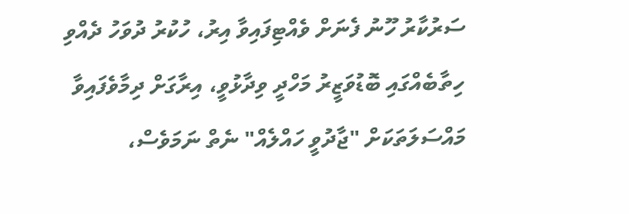ސަރުކާރު ހޫނު ފެނަށް ވެއްޓިފައިވާ އިރު، ހުކުރު ދުވަހު ދެއްވި ހިތާބެއްގައި ބޮޑުވަޒީރު މަހްދީ ވިދާޅުވީ، އިރާގަށް ދިމާވެފައިވާ މައްސަލަތަކަށް "ޖާދުވީ ހައްލެއް" ނެތް ނަމަވެސް،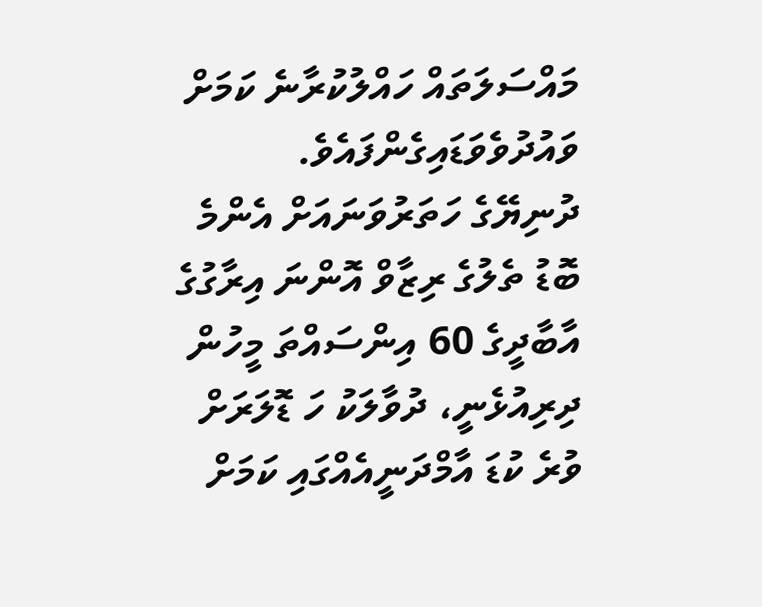މައްސަލަތައް ހައްލުކުރާނެ ކަމަށް ވައުދުވެވަޑައިގެންފައެވެ.
ދުނިޔޭގެ ހަތަރުވަނައަށް އެންމެ ބޮޑު ތެލުގެ ރިޒާވް އޮންނަ އިރާގުގެ އާބާދީގެ 60 އިންސައްތަ މީހުން ދިރިއުޅެނީ، ދުވާލަކު ހަ ޑޮލަރަށް ވުރެ ކުޑަ އާމްދަނީއެއްގައި ކަމަށް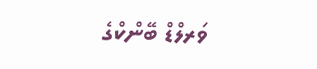ވަރލްޑް ބޭންކްގެ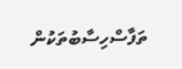ތަފާސްހިސާބުތަކުން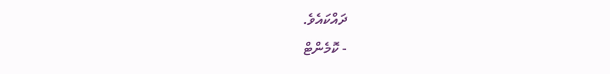ދައްކައެވެ.
- ކޮމެންޓް